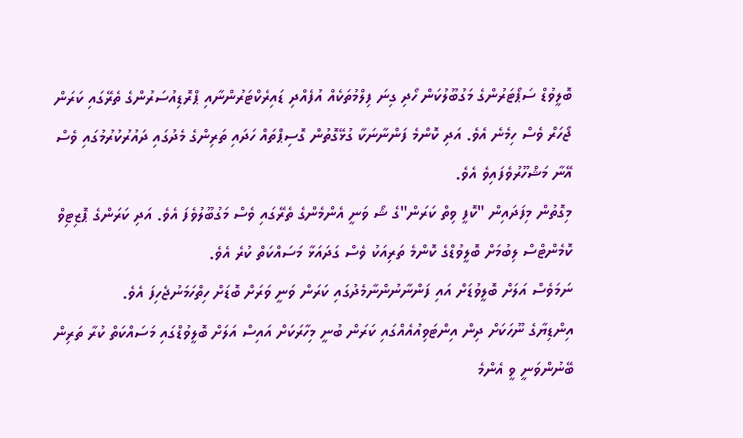ބޮލީވުޑް ސަޕޯޓަރުންގެ މަގުބޫލުކަން ހޯދި ގިނަ ފިލްމުތަކެއް އުފެއްދި ޑައިރެކްޓަރުންނާއި ޕްރޮޑިއުސަރުންގެ ތެރޭގައި ކަރަން ޖޯހަރް ވެސް ހިމެނެ އެވެ. އަދި ކޮންމެ ފަންނާނަކާ ގުޅޭގޮތުން ގޮސިޕްތައް ހަދައި ތަރިންގެ މެދުގައި ދައުރުކުރުމުގައި ވެސް އޭނާ މަޝްހޫރުވެފައިވެ އެވެ.
މިގޮތުން މިފަދައިން "ކޮފީ ވިތް ކަރަން"ގެ ޝޯ ވަނީ އެންމެންގެ ތެރޭގައި ވެސް މަގުބޫލުވެފަ އެވެ. އަދި ކަރަންގެ ޕޮޒިޓިވް ކޮމެންޓްސް ލިބުމަށް ބޮލީވުޑްގެ ކޮންމެ ތަރިއަކު ވެސް ގަދައަޅާ މަސައްކަތް ކުރެ އެވެ.
ނަމަވެސް އަލަށް ބޮލީވުޑަށް އައި ފަންނާނުންނާމެދުގައި ކަރަން ވަނީ ވަރަށް ބޮޑަށް ހިތްހަމަނުޖެހިފަ އެވެ.
އިންޑިޔާގެ ނޫހަކަށް ދިން އިންޓަވިއުއެއްގައި ކަރަން ބުނީ މިހާރަކަށް އައިސް އަލަށް ބޮލީވުޑްގައި މަސައްކަތް ކުރާ ތަރިން ބޭނުންވަނީ ވީ އެންމެ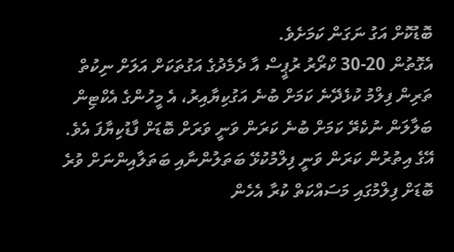ބޮޑުކޮށް އަގު ނަގަން ކަމަށެވެ.
އެގޮތުން 20-30 ކްރޯރު ރުޕީސް އާ ދެމެދުގެ އަގުތަކަށް އަލަށް ނިކުތް ތަރިން ފިލްމު ކުޅެދޭނެ ކަމަށް ބުނެ އަގުކިޔާއިރު، އެ މީހުންގެ އެކްޓިން ބަލާލަން ނުކެރޭ ކަމަށް ބުނެ ކަރަން ވަނީ ވަރަށް ބޮޑަށް ފާޑުކިޔާފަ އެވެ.
އޭގެ އިތުރުން ކަރަން ވަނީ ފިލްމުކުޅޭ ބަތަލުންނާއި ބަތަލާއިންނަށް ވުރެ ބޮޑަށް ފިލްމުގައި މަސައްކަތް ކުރާ އެހެން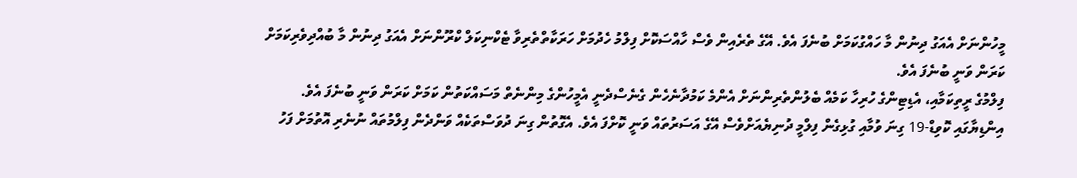މީހުންނަށް އެއަގު ދިނުން މާ ހައްގުކަމަށް ބުނެފަ އެވެ. އޭގެ ތެރެއިން ވެސް ހާއްސަކޮށް ފިލްމު ހެދުމަށް ހަރަކާތްތެރިވާ ޓެކްނިކަލް ކްރޫންނަށް އެއަގު ދިނުން މާ ބުއްދިވެރިކަމަށް ކަރަން ވަނީ ބުނެފަ އެވެ.
ފިލްމުގެ ރީތިކަމާއި، އެޑިޓިންގެ ހުރިހާ ކަމެއް ބެލުންތެރިންނަށް އެންމެ ކަމުދާނެހެން ގެނެސްދެނީ އެމީހުންގެ މިންނެތް މަސައްކަތުން ކަމަށް ކަރަން ވަނީ ބުނެފަ އެވެ.
އިންޑިޔާގައި ކޮވިޑް-19 ގިނަ ވުމާއި ގުޅިގެން ފިލްމީ ދުނިޔެއަށްވެސް އޭގެ އަސަރުތައް ވަނީ ކޮށްފަ އެވެ. އެގޮތުން ގިނަ ދުވަސްތަކެއް ވަންދެން ފިލްމުތައް ނުނެރި އޮތުމަށް ފަހު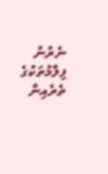ނެރުނު ފިލްމުތަކުގެ ތެރެއިން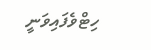ހިޓްވެފައިވަނީ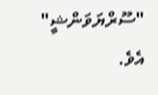"ސޫރްޔަވަންޝީ" އެވެ.